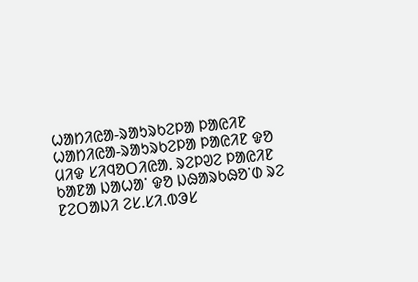ᱦᱟᱴᱤᱭᱟ-ᱨᱟᱩᱨᱠᱮᱞᱟ ᱞᱟᱭᱤᱱ
ᱦᱟᱴᱤᱭᱟ-ᱨᱟᱩᱨᱠᱮᱞᱟ ᱞᱟᱭᱤᱱ ᱫᱚ ᱢᱤᱫ ᱥᱤᱧᱚᱛᱤᱭᱟᱹ ᱨᱮᱞᱣᱮ ᱞᱟᱭᱤᱱ ᱠᱟᱱᱟ ᱡᱟᱦᱟᱸ ᱫᱚ ᱡᱷᱟᱨᱠᱷᱚᱸᱰ ᱨᱮ ᱱᱮᱛᱟᱡᱤ ᱮᱥ.ᱥᱤ.ᱵᱳᱥ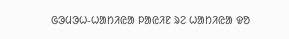ᱜᱳᱢᱳᱦ-ᱦᱟᱴᱤᱭᱟ ᱞᱟᱭᱤᱱ ᱨᱮ ᱦᱟᱴᱤᱭᱟ ᱫᱚ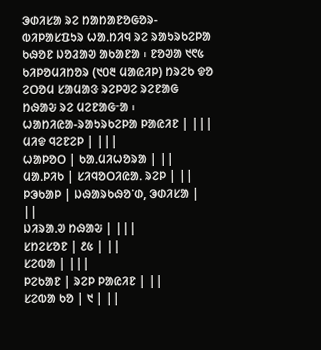ᱳᱰᱤᱥᱟ ᱨᱮ ᱴᱟᱴᱟᱱᱚᱜᱚᱨ-ᱵᱤᱞᱟᱥᱯᱩᱨ ᱦᱟᱹᱴᱤᱧ ᱨᱮ ᱨᱟᱩᱨᱠᱮᱞᱟ ᱠᱷᱚᱱ ᱡᱚᱲᱟᱣ ᱟᱠᱟᱱᱟ ᱾ ᱱᱚᱣᱟ ᱑᱖᱕ ᱠᱤᱞᱚᱢᱤᱴᱚᱨ (᱑᱐᱓ ᱢᱟᱭᱤᱞ) ᱴᱨᱮᱠ ᱫᱚ ᱮᱛᱚᱢ ᱥᱟᱢᱟᱝ ᱨᱮᱞᱣᱮ ᱨᱮᱱᱟᱜ ᱴᱷᱟᱶ ᱨᱮ ᱢᱮᱱᱟᱜᱼᱟ ᱾
ᱦᱟᱴᱤᱭᱟ-ᱨᱟᱩᱨᱠᱮᱞᱟ ᱞᱟᱭᱤᱱ | |||
ᱢᱤᱫ ᱧᱮᱱᱮᱞ | |||
ᱦᱟᱞᱚᱛ | ᱠᱟᱹᱢᱤᱦᱚᱨᱟ | ||
ᱢᱟᱹᱞᱤᱠ | ᱥᱤᱧᱚᱛᱤᱭᱟᱹ ᱨᱮᱞ | ||
ᱞᱳᱠᱟᱞ | ᱡᱷᱟᱨᱠᱷᱚᱸᱰ, ᱳᱰᱤᱥᱟ | ||
ᱡᱤᱨᱟᱹᱣ ᱴᱷᱟᱶ | |||
ᱥᱴᱮᱥᱚᱱ | ᱒᱕ | ||
ᱥᱮᱵᱟ | |||
ᱞᱮᱠᱟᱱ | ᱨᱮᱞ ᱞᱟᱭᱤᱱ | ||
ᱥᱮᱵᱟ ᱠᱚ | ᱑ | ||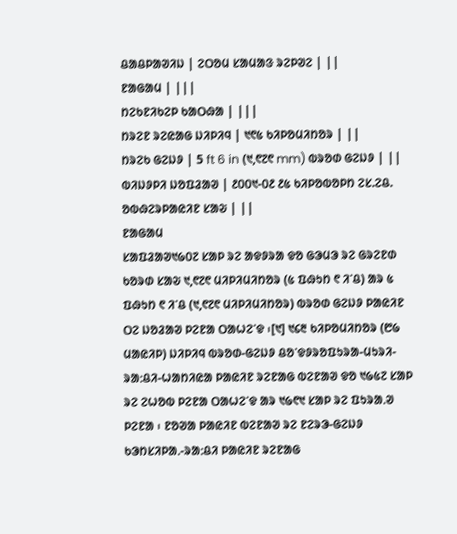ᱪᱟᱪᱞᱟᱣᱤᱡ | ᱮᱛᱚᱢ ᱥᱟᱢᱟᱝ ᱨᱮᱞᱣᱮ | ||
ᱱᱟᱜᱟᱢ | |||
ᱴᱮᱠᱱᱤᱠᱮᱞ ᱠᱟᱛᱷᱟ | |||
ᱴᱨᱮᱱ ᱨᱮᱭᱟᱜ ᱡᱤᱞᱤᱧ | ᱑᱖᱕ ᱠᱤᱞᱚᱢᱤᱴᱚᱨ | ||
ᱴᱨᱮᱠ ᱜᱮᱡᱽ | 5 ft 6 in (᱑,᱖᱗᱖ mm) ᱵᱨᱚᱰ ᱜᱮᱡᱽ | ||
ᱵᱤᱡᱽᱞᱤ ᱡᱚᱯᱲᱟᱣ | ᱒᱐᱐᱑-᱐᱒ ᱒᱕ ᱠᱤᱞᱚᱵᱚᱞᱴ ᱮᱥ.ᱮᱪ. ᱚᱵᱷᱮᱨᱞᱟᱭᱤᱱ ᱥᱟᱶ | ||
ᱱᱟᱜᱟᱢ
ᱥᱟᱯᱲᱟᱣ᱑᱙᱐᱗ ᱥᱟᱞ ᱨᱮ ᱟᱫᱽᱨᱟ ᱫᱚ ᱜᱳᱢᱳ ᱨᱮ ᱜᱨᱮᱱᱰ ᱠᱚᱨᱰ ᱥᱟᱶ ᱑,᱖᱗᱖ ᱢᱤᱞᱤᱢᱤᱴᱚᱨ (᱕ ᱯᱷᱩᱴ ᱖ ᱤᱸᱪ) ᱟᱨ ᱕ ᱯᱷᱩᱴ ᱖ ᱤᱸᱪ (᱑,᱖᱗᱖ ᱢᱤᱞᱤᱢᱤᱴᱚᱨ) ᱵᱨᱚᱰ ᱜᱮᱡᱽ ᱞᱟᱭᱤᱱ ᱛᱮ ᱡᱚᱲᱟᱣ ᱞᱮᱱᱟ ᱛᱟᱦᱮᱸᱫ ᱾[᱑] ᱑᱔᱓ ᱠᱤᱞᱚᱢᱤᱴᱚᱨ (᱘᱙ ᱢᱟᱭᱤᱞ) ᱡᱤᱞᱤᱧ ᱵᱨᱚᱰ-ᱜᱮᱡᱽ ᱪᱚᱸᱫᱽᱨᱚᱯᱩᱨᱟ-ᱢᱩᱨᱤ-ᱨᱟᱺᱪᱤ-ᱦᱟᱴᱤᱭᱟ ᱞᱟᱭᱤᱱ ᱨᱮᱱᱟᱜ ᱵᱮᱱᱟᱣ ᱫᱚ ᱑᱙᱕᱗ ᱥᱟᱞ ᱨᱮ ᱮᱦᱚᱵ ᱞᱮᱱᱟ ᱛᱟᱦᱮᱸᱫ ᱟᱨ ᱑᱙᱖᱑ ᱥᱟᱞ ᱨᱮ ᱯᱩᱨᱟᱹᱣ ᱞᱮᱱᱟ ᱾ ᱱᱚᱣᱟ ᱞᱟᱭᱤᱱ ᱵᱮᱱᱟᱣ ᱨᱮ ᱱᱮᱨᱳ-ᱜᱮᱡᱽ ᱠᱳᱴᱥᱤᱞᱟᱹ-ᱨᱟᱺᱪᱤ ᱞᱟᱭᱤᱱ ᱨᱮᱱᱟᱜ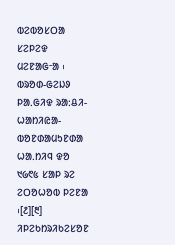ᱵᱮᱵᱚᱥᱛᱟ ᱥᱮᱞᱮᱫ ᱢᱮᱱᱟᱜᱼᱟ ᱾ ᱵᱨᱚᱰ-ᱜᱮᱡᱽ ᱞᱟᱹᱜᱤᱫ ᱨᱟᱺᱪᱤ-ᱦᱟᱴᱤᱭᱟ-ᱵᱚᱱᱰᱟᱢᱩᱱᱰᱟ ᱦᱟᱹᱴᱤᱧ ᱫᱚ ᱑᱙᱖᱕ ᱥᱟᱞ ᱨᱮ ᱮᱛᱚᱦᱚᱵ ᱞᱮᱱᱟ ᱾[᱒][᱓]
ᱤᱞᱮᱠᱴᱨᱤᱠᱮᱥᱚᱱ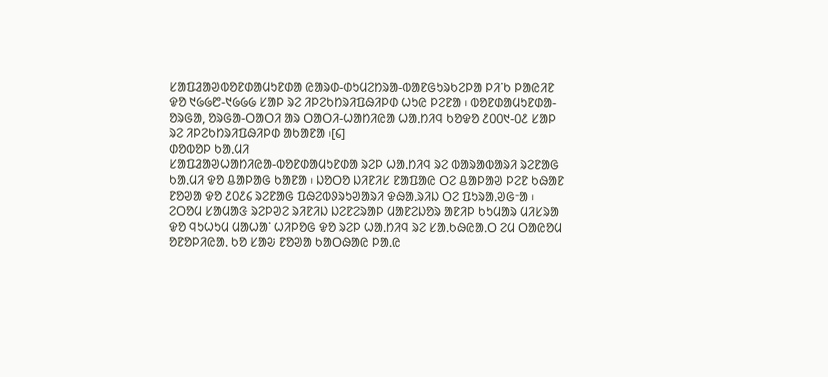ᱥᱟᱯᱲᱟᱣᱵᱚᱱᱰᱟᱢᱩᱱᱰᱟ ᱭᱟᱨᱰ-ᱰᱩᱢᱮᱴᱨᱟ-ᱵᱟᱱᱜᱩᱨᱠᱮᱞᱟ ᱞᱤᱸᱠ ᱞᱟᱭᱤᱱ ᱫᱚ ᱑᱙᱙᱘-᱑᱙᱙᱙ ᱥᱟᱞ ᱨᱮ ᱤᱞᱮᱠᱴᱨᱤᱯᱷᱤᱞᱰ ᱦᱩᱭ ᱞᱮᱱᱟ ᱾ ᱵᱚᱱᱰᱟᱢᱩᱱᱰᱟ-ᱚᱨᱜᱟ, ᱚᱨᱜᱟ-ᱛᱟᱛᱤ ᱟᱨ ᱛᱟᱛᱤ-ᱦᱟᱴᱤᱭᱟ ᱦᱟᱹᱴᱤᱧ ᱠᱚᱫᱚ ᱒᱐᱐᱑-᱐᱒ ᱥᱟᱞ ᱨᱮ ᱤᱞᱮᱠᱴᱨᱤᱯᱷᱤᱞᱰ ᱟᱠᱟᱱᱟ ᱾[᱔]
ᱰᱚᱵᱚᱞ ᱠᱟᱹᱢᱤ
ᱥᱟᱯᱲᱟᱣᱦᱟᱴᱤᱭᱟ-ᱵᱚᱱᱰᱟᱢᱩᱱᱰᱟ ᱨᱮᱞ ᱦᱟᱹᱴᱤᱧ ᱨᱮ ᱵᱟᱨᱟᱵᱟᱨᱤ ᱨᱮᱱᱟᱜ ᱠᱟᱹᱢᱤ ᱫᱚ ᱪᱟᱞᱟᱜ ᱠᱟᱱᱟ ᱾ ᱡᱚᱛᱚ ᱡᱤᱱᱤᱥ ᱱᱟᱯᱟᱭ ᱛᱮ ᱪᱟᱞᱟᱣ ᱞᱮᱱ ᱠᱷᱟᱱ ᱱᱚᱣᱟ ᱫᱚ ᱒᱐᱒᱔ ᱨᱮᱱᱟᱜ ᱯᱷᱮᱵᱽᱨᱩᱣᱟᱨᱤ ᱫᱷᱟᱹᱨᱤᱡ ᱛᱮ ᱯᱩᱨᱟᱹᱣᱜᱼᱟ ᱾ ᱮᱛᱚᱢ ᱥᱟᱢᱟᱝ ᱨᱮᱞᱣᱮ ᱨᱤᱱᱤᱡ ᱡᱮᱱᱮᱨᱟᱞ ᱢᱟᱱᱮᱡᱚᱨ ᱟᱱᱤᱞ ᱠᱩᱢᱟᱨ ᱢᱤᱥᱨᱟ ᱫᱚ ᱧᱩᱦᱩᱢ ᱢᱟᱦᱟᱸ ᱦᱤᱞᱚᱜ ᱫᱚ ᱨᱮᱞ ᱦᱟᱹᱴᱤᱧ ᱨᱮ ᱥᱟᱹᱠᱷᱭᱟᱹᱛ ᱮᱢ ᱛᱟᱭᱚᱢ ᱚᱱᱚᱞᱤᱭᱟᱹ ᱠᱚ ᱥᱟᱶ ᱱᱚᱣᱟ ᱠᱟᱛᱷᱟᱭ ᱞᱟᱹᱭ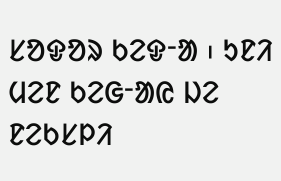ᱥᱚᱫᱚᱨ ᱠᱮᱫᱼᱟ ᱾ ᱩᱱᱤ ᱢᱮᱱ ᱠᱮᱜᱼᱟᱭ ᱡᱮ ᱱᱮᱠᱥᱞᱤ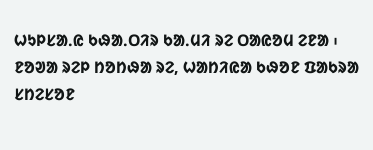ᱦᱩᱞᱥᱟᱹᱭ ᱠᱷᱟᱹᱛᱤᱨ ᱠᱟᱹᱢᱤ ᱨᱮ ᱛᱟᱭᱚᱢ ᱮᱱᱟ ᱾ ᱱᱚᱣᱟ ᱨᱮᱞ ᱴᱚᱴᱷᱟ ᱨᱮ, ᱦᱟᱴᱤᱭᱟ ᱠᱷᱚᱱ ᱯᱟᱠᱨᱟ ᱥᱴᱮᱥᱚᱱ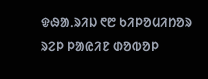ᱫᱷᱟᱹᱨᱤᱡ ᱖᱘ ᱠᱤᱞᱚᱢᱤᱴᱚᱨ ᱨᱮᱞ ᱞᱟᱭᱤᱱ ᱰᱚᱵᱚᱞ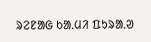ᱨᱮᱱᱟᱜ ᱠᱟᱹᱢᱤ ᱯᱩᱨᱟᱹᱣ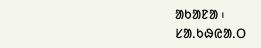ᱟᱠᱟᱱᱟ ᱾
ᱥᱟᱹᱠᱷᱭᱟᱹᱛ